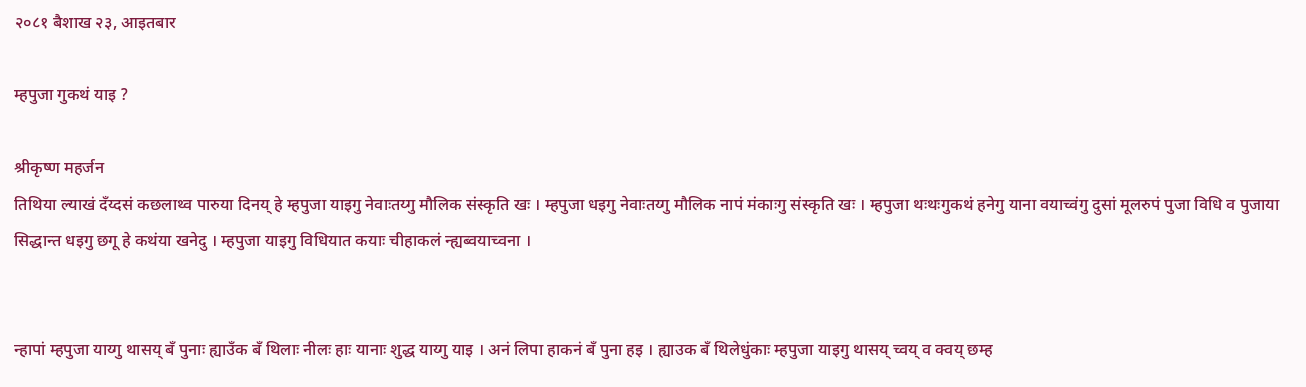२०८१ बैशाख २३, आइतबार

म्हपुजा गुकथं याइ ?

श्रीकृष्ण महर्जन
तिथिया ल्याखं दँय्दसं कछलाथ्व पारुया दिनय् हे म्हपुजा याइगु नेवाःतय्गु मौलिक संस्कृति खः । म्हपुजा धइगु नेवाःतय्गु मौलिक नापं मंकाःगु संस्कृति खः । म्हपुजा थःथःगुकथं हनेगु याना वयाच्वंगु दुसां मूलरुपं पुजा विधि व पुजाया सिद्धान्त धइगु छगू हे कथंया खनेदु । म्हपुजा याइगु विधियात कयाः चीहाकलं न्ह्यब्वयाच्वना ।


न्हापां म्हपुजा याय्गु थासय् बँ पुनाः ह्याउँक बँ थिलाः नीलः हाः यानाः शुद्ध याय्गु याइ । अनं लिपा हाकनं बँ पुना हइ । ह्याउक बँ थिलेधुंकाः म्हपुजा याइगु थासय् च्वय् व क्वय् छम्ह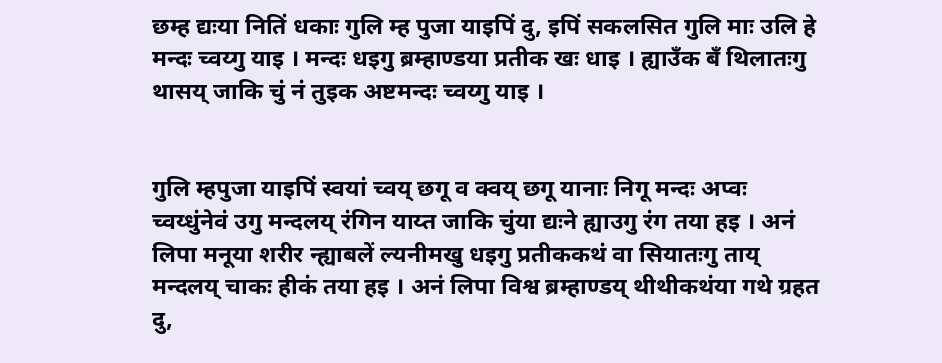छम्ह द्यःया नितिं धकाः गुलि म्ह पुजा याइपिं दु, इपिं सकलसित गुलि माः उलि हे मन्दः च्वय्गु याइ । मन्दः धइगु ब्रम्हाण्डया प्रतीक खः धाइ । ह्याउँक बँ थिलातःगु थासय् जाकि चुं नं तुइक अष्टमन्दः च्वय्गु याइ ।


गुलि म्हपुजा याइपिं स्वयां च्वय् छगू व क्वय् छगू यानाः निगू मन्दः अप्वः च्वय्धुंनेवं उगु मन्दलय् रंगिन याय्त जाकि चुंया द्यःने ह्याउगु रंग तया हइ । अनं लिपा मनूया शरीर न्ह्याबलें ल्यनीमखु धइगु प्रतीककथं वा सियातःगु ताय् मन्दलय् चाकः हीकं तया हइ । अनं लिपा विश्व ब्रम्हाण्डय् थीथीकथंया गथे ग्रहत दु,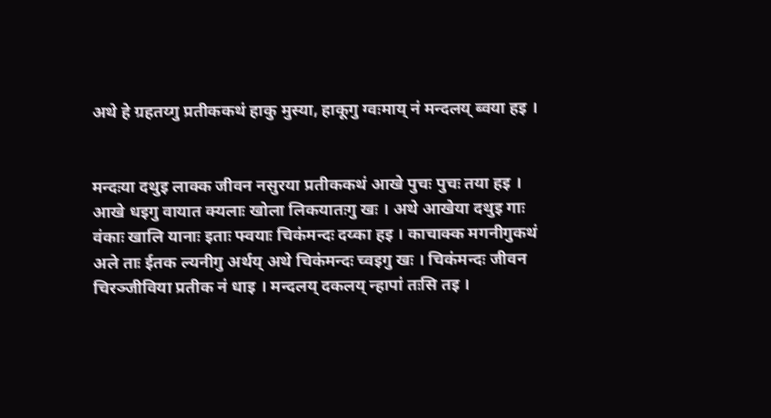अथे हे ग्रहतय्गु प्रतीककथं हाकु मुस्या, हाकूगु ग्वःमाय् नं मन्दलय् ब्वया हइ ।


मन्दःया दथुइ लाक्क जीवन नसुरया प्रतीककथं आखे पुचः पुचः तया हइ । आखे धइगु वायात क्यलाः खोला लिकयातःगु खः । अथे आखेया दथुइ गाः वंकाः खालि यानाः इताः फ्वयाः चिकंमन्दः दय्का हइ । काचाक्क मगनीगुकथं अले ताः ईतक ल्यनीगु अर्थय् अथे चिकंमन्दः च्वइगु खः । चिकंमन्दः जीवन चिरञ्जीविया प्रतीक नं धाइ । मन्दलय् दकलय् न्हापां तःसि तइ ।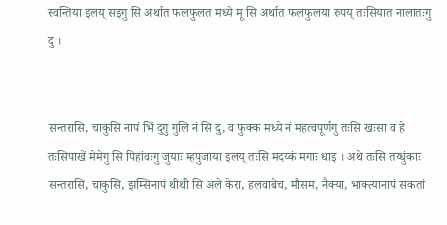स्वन्तिया इलय् सइगु सि अर्थात फलफुलत मध्ये मू सि अर्थात फलफुलया रुपय् तःसियात नालातःगु दु ।


सन्तरासि, चाकुसि नापं भिं दुगु गुलि नं सि दु, व फुक्क मध्ये नं महत्वपूर्णगु तःसि खःसा व हे तःसिपाखें मेमेगु सि पिहांवःगु जुयाः म्हपुजाया इलय् तःसि मदय्कं मगाः धाइ । अथे तःसि तय्धुंकाः सन्तरासि, चाकुसि, झम्सिनापं थीथी सि अले केरा, हलवाबेच, मौसम, नैक्या, भाक्त्यानापं सकतां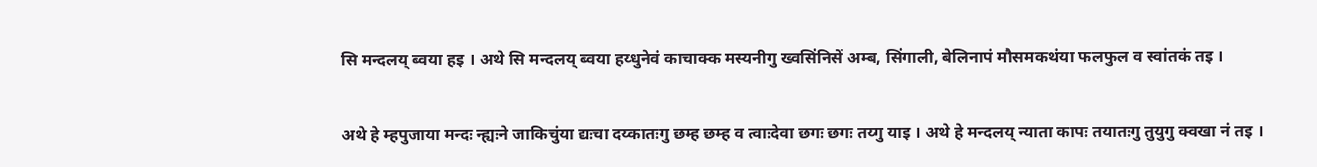सि मन्दलय् ब्वया हइ । अथे सि मन्दलय् ब्वया हय्धुनेवं काचाक्क मस्यनीगु ख्वसिंनिसें अम्ब, सिंगाली, बेलिनापं मौसमकथंया फलफुल व स्वांतकं तइ ।


अथे हे म्हपुजाया मन्दः न्ह्यःने जाकिचुंया द्यःचा दय्कातःगु छम्ह छम्ह व त्वाःदेवा छगः छगः तय्गु याइ । अथे हे मन्दलय् न्याता कापः तयातःगु तुयुगु क्वखा नं तइ ।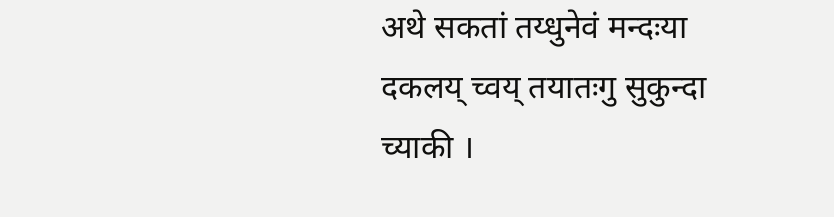अथे सकतां तय्धुनेवं मन्दःया दकलय् च्वय् तयातःगु सुकुन्दा च्याकी ।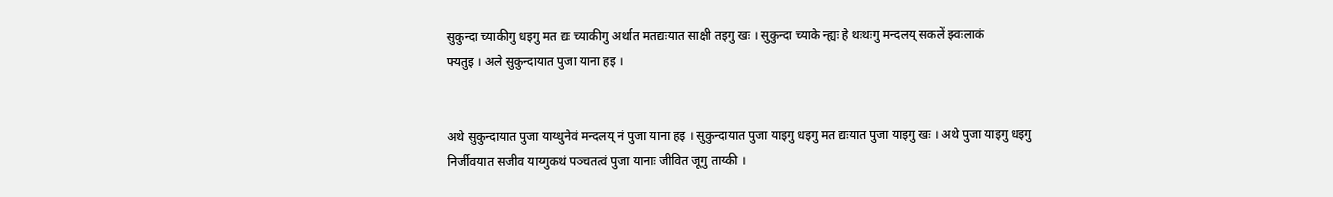सुकुन्दा च्याकीगु धइगु मत द्यः च्याकीगु अर्थात मतद्यःयात साक्षी तइगु खः । सुकुन्दा च्याके न्ह्यः हे थःथःगु मन्दलय् सकलें झ्वःलाकं
फ्यतुइ । अले सुकुन्दायात पुजा याना हइ ।


अथे सुकुन्दायात पुजा याय्धुनेवं मन्दलय् नं पुजा याना हइ । सुकुन्दायात पुजा याइगु धइगु मत द्यःयात पुजा याइगु खः । अथे पुजा याइगु धइगु निर्जीवयात सजीव याय्गुकथं पञ्चतत्वं पुजा यानाः जीवित जूगु ताय्की ।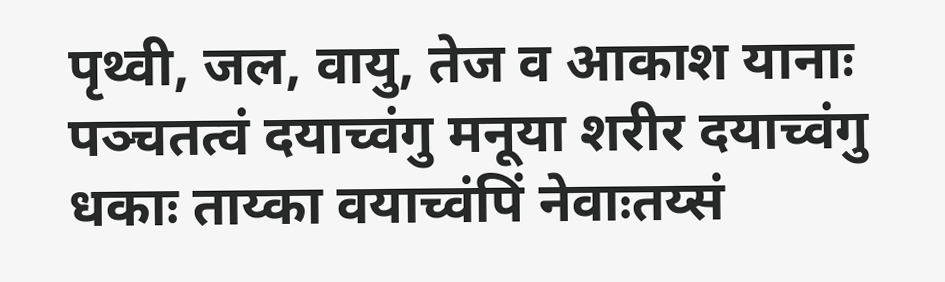पृथ्वी, जल, वायु, तेज व आकाश यानाः पञ्चतत्वं दयाच्वंगु मनूया शरीर दयाच्वंगु धकाः ताय्का वयाच्वंपिं नेवाःतय्सं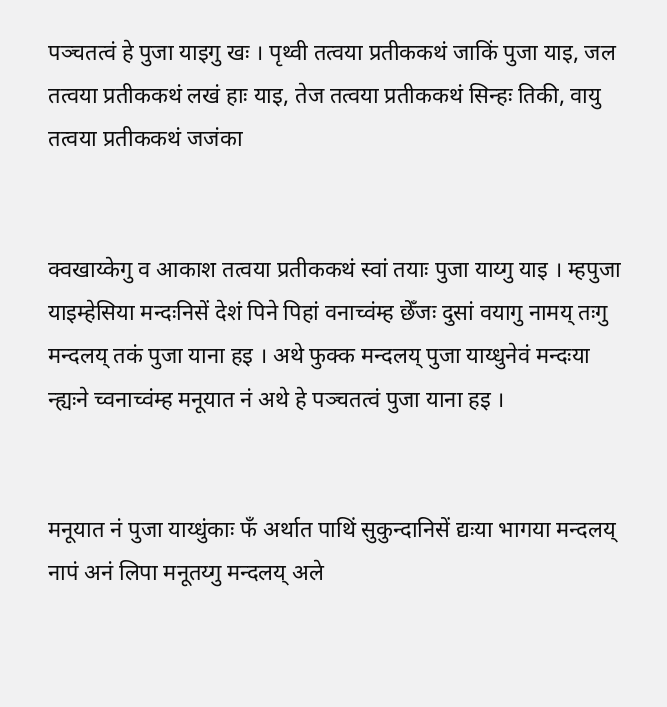पञ्चतत्वं हे पुजा याइगु खः । पृथ्वी तत्वया प्रतीककथं जाकिं पुजा याइ, जल तत्वया प्रतीककथं लखं हाः याइ, तेज तत्वया प्रतीककथं सिन्हः तिकी, वायु तत्वया प्रतीककथं जजंका


क्वखाय्केगु व आकाश तत्वया प्रतीककथं स्वां तयाः पुजा याय्गु याइ । म्हपुजा याइम्हेसिया मन्दःनिसें देशं पिने पिहां वनाच्वंम्ह छेँजः दुसां वयागु नामय् तःगु मन्दलय् तकं पुजा याना हइ । अथे फुक्क मन्दलय् पुजा याय्धुनेवं मन्दःया न्ह्यःने च्वनाच्वंम्ह मनूयात नं अथे हे पञ्चतत्वं पुजा याना हइ ।


मनूयात नं पुजा याय्धुंकाः फँ अर्थात पाथिं सुकुन्दानिसें द्यःया भागया मन्दलय् नापं अनं लिपा मनूतय्गु मन्दलय् अले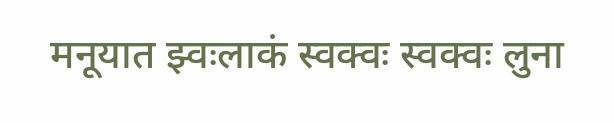मनूयात झ्वःलाकं स्वक्वः स्वक्वः लुना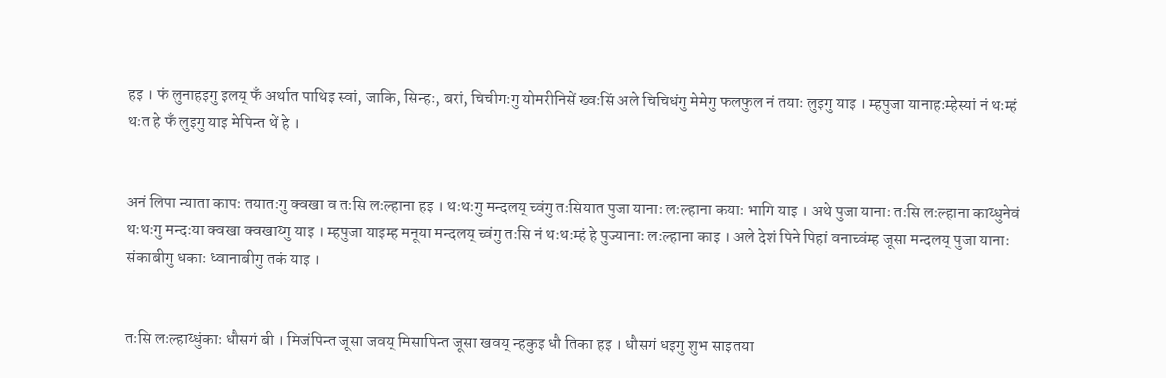हइ । फं लुनाहइगु इलय् फँ अर्थात पाथिइ स्वां, जाकि, सिन्हः, बरां, चिचीगःगु योमरीनिसें ख्वःसिं अले चिचिधंगु मेमेगु फलफुल नं तयाः लुइगु याइ । म्हपुजा यानाहःम्हेस्यां नं थःम्हं थःत हे फँ लुइगु याइ मेपिन्त थें हे ।


अनं लिपा न्याता कापः तयातःगु क्वखा व तःसि लःल्हाना हइ । थःथःगु मन्दलय् च्वंगु तःसियात पुजा यानाः लःल्हाना कयाः भागि याइ । अथे पुजा यानाः तःसि लःल्हाना काय्धुनेवं थःथःगु मन्दःया क्वखा क्वखाय्गु याइ । म्हपुजा याइम्ह मनूया मन्दलय् च्वंगु तःसि नं थःथःम्हं हे पुज्यानाः लःल्हाना काइ । अले देशं पिने पिहां वनाच्वंम्ह जूसा मन्दलय् पुजा यानाः संकाबीगु धकाः ध्वानाबीगु तकं याइ ।


तःसि लःल्हाय्धुंकाः धौसगं बी । मिजंपिन्त जूसा जवय् मिसापिन्त जूसा खवय् न्हकुइ धौ तिका हइ । धौसगं धइगु शुभ साइतया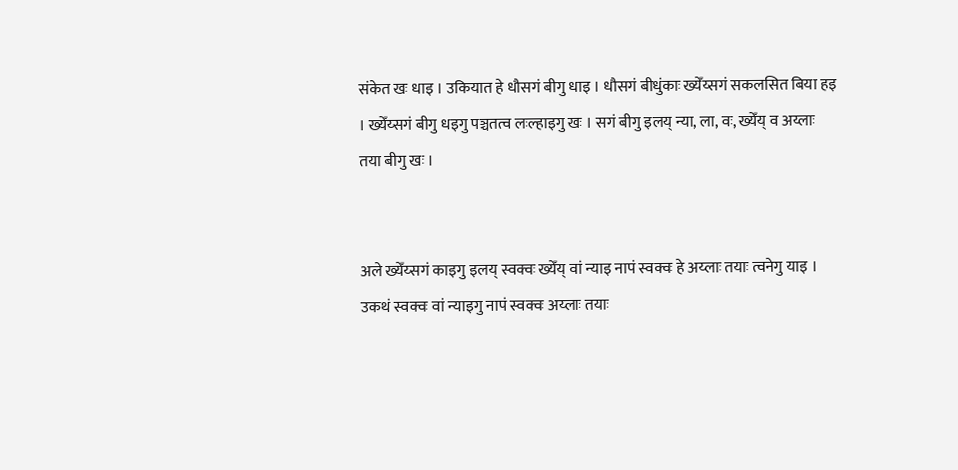संकेत खः धाइ । उकियात हे धौसगं बीगु धाइ । धौसगं बीधुंकाः ख्येँय्सगं सकलसित बिया हइ । ख्येँय्सगं बीगु धइगु पञ्चतत्व लःल्हाइगु खः । सगं बीगु इलय् न्या, ला, वः, ख्येँय् व अय्लाः तया बीगु खः ।


अले ख्येँय्सगं काइगु इलय् स्वक्वः ख्येँय् वां न्याइ नापं स्वक्वः हे अय्लाः तयाः त्वनेगु याइ । उकथं स्वक्वः वां न्याइगु नापं स्वक्वः अय्लाः तयाः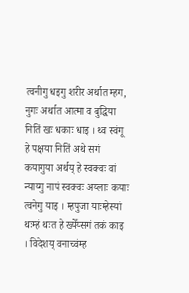त्वनीगु धइगु शरीर अर्थात म्हग, नुगः अर्थात आत्मा व बुद्धिया नितिं खः धकाः धाइ । थ्व स्वंगू हे पक्षया नितिं अथे सगं कयागुया अर्थय् हे स्वक्वः वां न्याय्गु नापं स्वक्वः अय्लाः कयाः त्वनेगु याइ । म्हपुजा याःम्हेस्यां थःम्हं थःत हे ख्येँय्सगं तकं काइ । विदेशय् वनाच्वंम्ह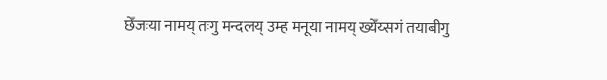छेँजःया नामय् तःगु मन्दलय् उम्ह मनूया नामय् ख्येँय्सगं तयाबीगु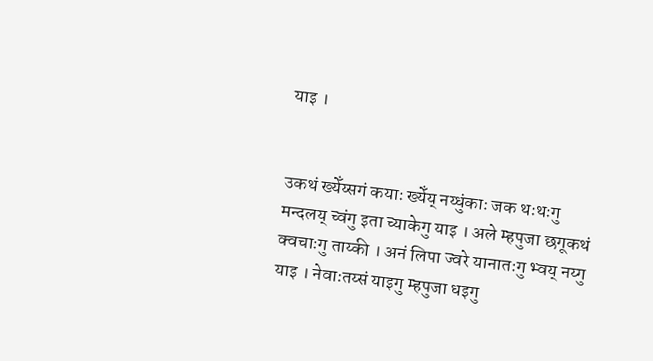याइ ।


उकथं ख्येँय्सगं कयाः ख्येँय् नय्धुंकाः जक थःथःगु मन्दलय् च्वंगु इता च्याकेगु याइ । अले म्हपुजा छगूकथं क्वचाःगु ताय्की । अनं लिपा ज्वरे यानातःगु भ्वय् नय्गु याइ । नेवाःतय्सं याइगु म्हपुजा धइगु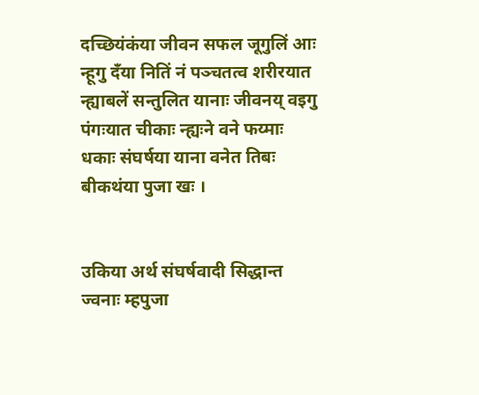दच्छियंकंया जीवन सफल जूगुलिं आः न्हूगु दँया नितिं नं पञ्चतत्व शरीरयात न्ह्याबलें सन्तुलित यानाः जीवनय् वइगु पंगःयात चीकाः न्ह्यःने वने फय्माः धकाः संघर्षया याना वनेत तिबः बीकथंया पुजा खः ।


उकिया अर्थ संघर्षवादी सिद्धान्त ज्वनाः म्हपुजा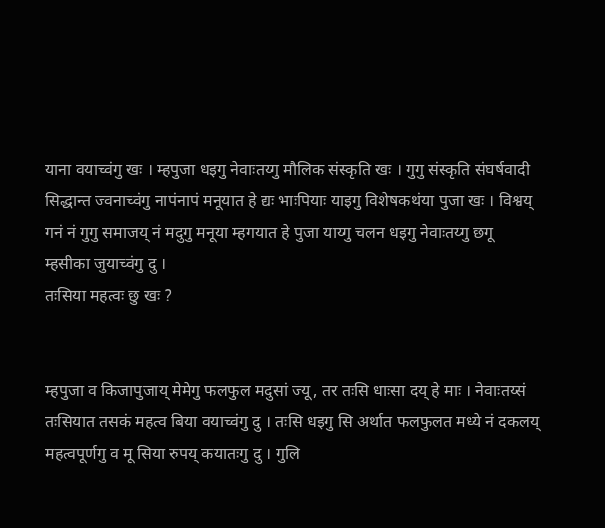याना वयाच्वंगु खः । म्हपुजा धइगु नेवाःतय्गु मौलिक संस्कृति खः । गुगु संस्कृति संघर्षवादी सिद्धान्त ज्वनाच्वंगु नापंनापं मनूयात हे द्यः भाःपियाः याइगु विशेषकथंया पुजा खः । विश्वय् गनं नं गुगु समाजय् नं मदुगु मनूया म्हगयात हे पुजा याय्गु चलन धइगु नेवाःतय्गु छगू म्हसीका जुयाच्वंगु दु ।
तःसिया महत्वः छु खः ?


म्हपुजा व किजापुजाय् मेमेगु फलफुल मदुसां ज्यू, तर तःसि धाःसा दय् हे माः । नेवाःतय्सं तःसियात तसकं महत्व बिया वयाच्वंगु दु । तःसि धइगु सि अर्थात फलफुलत मध्ये नं दकलय् महत्वपूर्णगु व मू सिया रुपय् कयातःगु दु । गुलि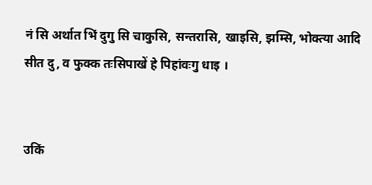नं सि अर्थात भिं दुगु सि चाकुसि, सन्तरासि, खाइसि, झम्सि, भोक्त्या आदि सीत दु, व फुक्क तःसिपाखें हे पिहांवःगु धाइ ।


उकिं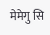मेमेगु सि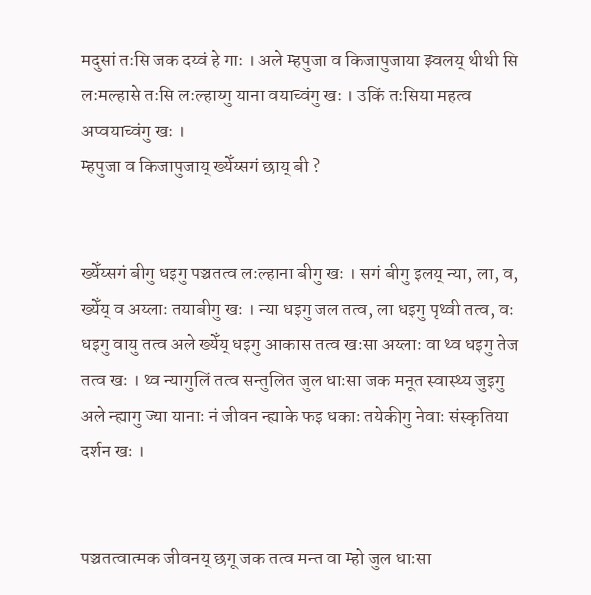मदुसां तःसि जक दय्वं हे गाः । अले म्हपुजा व किजापुजाया झ्वलय् थीथी सि लःमल्हासे तःसि लःल्हाय्गु याना वयाच्वंगु खः । उकिं तःसिया महत्व अप्वयाच्वंगु खः ।
म्हपुजा व किजापुजाय् ख्येँय्सगं छाय् बी ?


ख्येँय्सगं बीगु धइगु पञ्चतत्व लःल्हाना बीगु खः । सगं बीगु इलय् न्या, ला, व, ख्येँय् व अय्लाः तयाबीगु खः । न्या धइगु जल तत्व, ला धइगु पृथ्वी तत्व, वः धइगु वायु तत्व अले ख्येँय् धइगु आकास तत्व खःसा अय्लाः वा थ्व धइगु तेज तत्व खः । थ्व न्यागुलिं तत्व सन्तुलित जुल धाःसा जक मनूत स्वास्थ्य जुइगु अले न्ह्यागु ज्या यानाः नं जीवन न्ह्याके फइ धकाः तयेकीगु नेवाः संस्कृतिया दर्शन खः ।


पञ्चतत्वात्मक जीवनय् छगू जक तत्व मन्त वा म्हो जुल धाःसा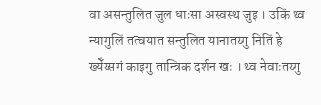वा असन्तुलित जुल धाःसा अस्वस्थ जुइ । उकिं थ्व न्यागुलिं तत्वयात सन्तुलित यानातय्गु नितिं हे ख्येँय्सगं काइगु तान्त्रिक दर्शन खः । थ्व नेवाःतय्गु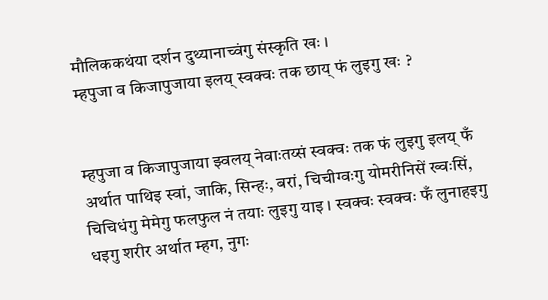मौलिककथंया दर्शन दुथ्यानाच्वंगु संस्कृति खः ।
म्हपुजा व किजापुजाया इलय् स्वक्वः तक छाय् फं लुइगु खः ?


म्हपुजा व किजापुजाया झ्वलय् नेवाःतय्सं स्वक्वः तक फं लुइगु इलय् फँ अर्थात पाथिइ स्वां, जाकि, सिन्हः, बरां, चिचीग्वःगु योमरीनिसें ख्वःसिं, चिचिधंगु मेमेगु फलफुल नं तयाः लुइगु याइ । स्वक्वः स्वक्वः फँ लुनाहइगु धइगु शरीर अर्थात म्हग, नुगः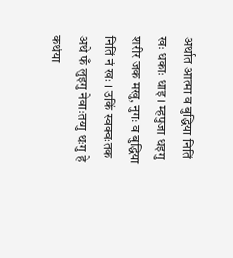अर्थात आत्मा व बुद्धिया नितिं खः धकाः धाइ । म्हपुजा धइगु शरीर जक मखु, नुगः व बुद्धिया नितिं नं खः । उकिं स्वक्वःतक अथे फँ लुइगु नेवाःतय्गु थःगु हे कथंया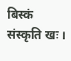बिस्कं संस्कृति खः ।